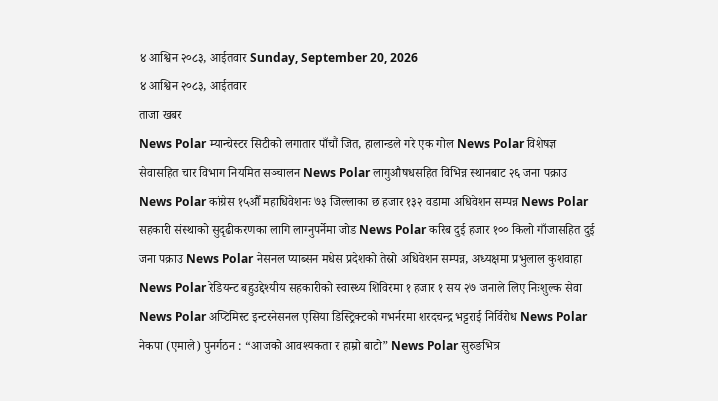४ आश्विन २०८३, आईतवार Sunday, September 20, 2026
४ आश्विन २०८३, आईतवार
ताजा खबर
News Polar म्यान्चेस्टर सिटीको लगातार पाँचौं जित, हालान्डले गरे एक गोल News Polar विशेषज्ञ सेवासहित चार विभाग नियमित सञ्चालन News Polar लागुऔषधसहित विभिन्न स्थानबाट २६ जना पक्राउ News Polar कांग्रेस १५औँ महाधिवेशनः ७३ जिल्लाका छ हजार १३२ वडामा अधिवेशन सम्पन्न News Polar सहकारी संस्थाको सुदृढीकरणका लागि लाग्नुपर्नेमा जोड News Polar करिब दुई हजार १०० किलो गाँजासहित दुई जना पक्राउ News Polar नेसनल प्याब्सन मधेस प्रदेशको तेस्रो अधिवेशन सम्पन्न, अध्यक्षमा प्रभुलाल कुशवाहा News Polar रेडियन्ट बहुउद्देश्यीय सहकारीको स्वास्थ्य शिविरमा १ हजार १ सय २७ जनाले लिए निःशुल्क सेवा News Polar अप्टिमिस्ट इन्टरनेसनल एसिया डिस्ट्रिक्टको गभर्नरमा शरदचन्द्र भट्टराई निर्विरोध News Polar नेकपा (एमाले) पुनर्गठन : “आजको आवश्यकता र हाम्रो बाटो” News Polar सुरुङभित्र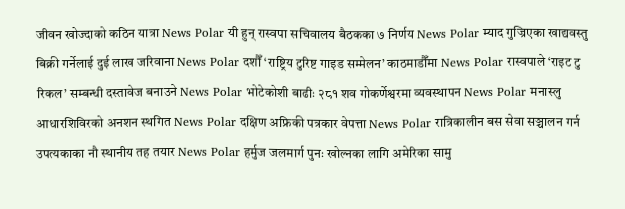जीवन खोज्दाको कठिन यात्रा News Polar यी हुन् रास्वपा सचिवालय बैठकका ७ निर्णय News Polar म्याद गुज्रिएका खाद्यवस्तु बिक्री गर्नेलाई दुई लाख जरिवाना News Polar दशौँ ‘राष्ट्रिय टुरिष्ट गाइड सम्मेलन’ काठमाडौँमा News Polar रास्वपाले ‘राइट टु रिकल’ सम्बन्धी दस्तावेज बनाउने News Polar भोटेकोशी बाढीः २८१ शव गोकर्णेश्वरमा व्यवस्थापन News Polar मनास्लु आधारशिविरको अनशन स्थगित News Polar दक्षिण अफ्रिकी पत्रकार वेपत्ता News Polar रात्रिकालीन बस सेवा सञ्चालन गर्न उपत्यकाका नौ स्थानीय तह तयार News Polar हर्मुज जलमार्ग पुनः खोल्नका लागि अमेरिका सामु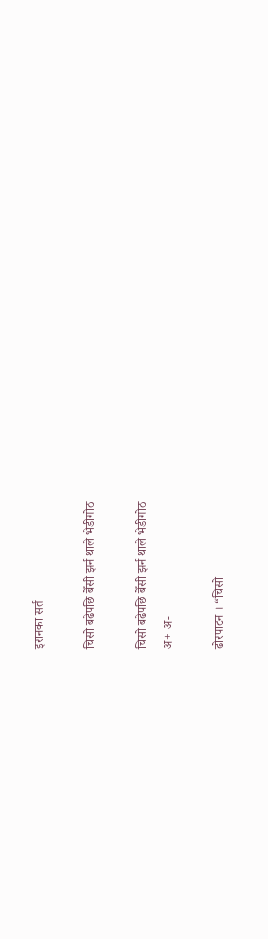इरानका सर्त

चिसो बढेपछि बेँसी झर्न थाले भेडीगोठ

चिसो बढेपछि बेँसी झर्न थाले भेडीगोठ
अ+ अ-

ढोरपाटन । “चिसो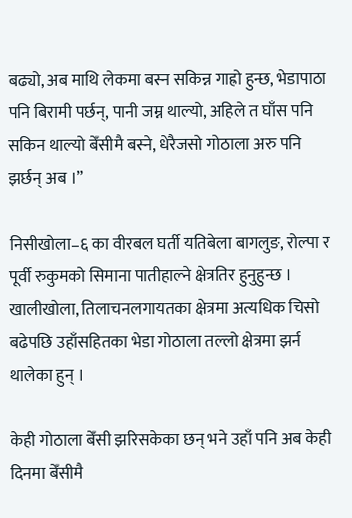बढ्यो, अब माथि लेकमा बस्न सकिन्न गाह्रो हुन्छ, भेडापाठा पनि बिरामी पर्छन्, पानी जम्न थाल्यो, अहिले त घाँस पनि सकिन थाल्यो बेँसीमै बस्ने, धेरैजसो गोठाला अरु पनि झर्छन् अब ।”

निसीखोला–६ का वीरबल घर्ती यतिबेला बागलुङ, रोल्पा र पूर्वी रुकुमको सिमाना पातीहाल्ने क्षेत्रतिर हुनुहुन्छ । खालीखोला, तिलाचनलगायतका क्षेत्रमा अत्यधिक चिसो बढेपछि उहाँसहितका भेडा गोठाला तल्लो क्षेत्रमा झर्न थालेका हुन् ।

केही गोठाला बेँसी झरिसकेका छन् भने उहाँ पनि अब केही दिनमा बेँसीमै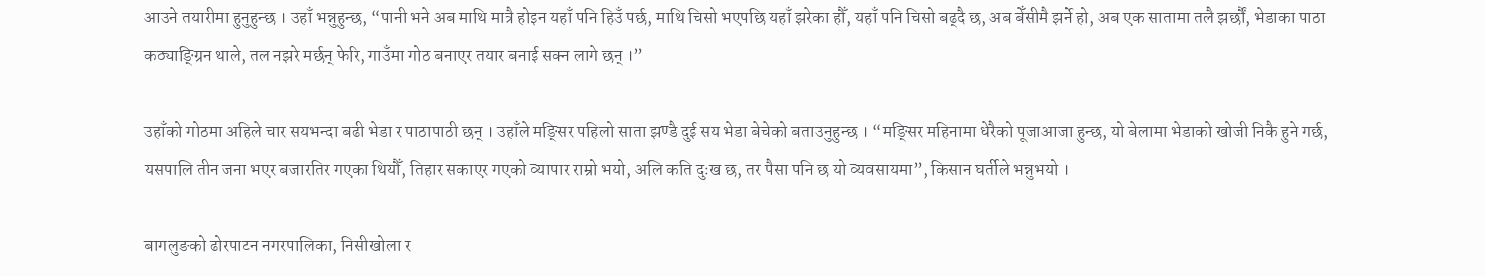आउने तयारीमा हुनुहुन्छ । उहाँ भन्नुहुन्छ, “पानी भने अब माथि मात्रै होइन यहाँ पनि हिउँ पर्छ, माथि चिसो भएपछि यहाँ झरेका हौँ, यहाँ पनि चिसो बढ्दै छ, अब बेँसीमै झर्ने हो, अब एक सातामा तलै झर्छौं, भेडाका पाठा कठ्याङ्ग्रिन थाले, तल नझरे मर्छन् फेरि, गाउँमा गोठ बनाएर तयार बनाई सक्न लागे छन् ।”

उहाँको गोठमा अहिले चार सयभन्दा बढी भेडा र पाठापाठी छन् । उहाँले मङ्सिर पहिलो साता झण्डै दुई सय भेडा बेचेको बताउनुहुन्छ । “मङ्सिर महिनामा धेरैको पूजाआजा हुन्छ, यो बेलामा भेडाको खोजी निकै हुने गर्छ, यसपालि तीन जना भएर बजारतिर गएका थियौँ, तिहार सकाएर गएको व्यापार राम्रो भयो, अलि कति दुःख छ, तर पैसा पनि छ यो व्यवसायमा”, किसान घर्तीले भन्नुभयो ।

बागलुङको ढोरपाटन नगरपालिका, निसीखोला र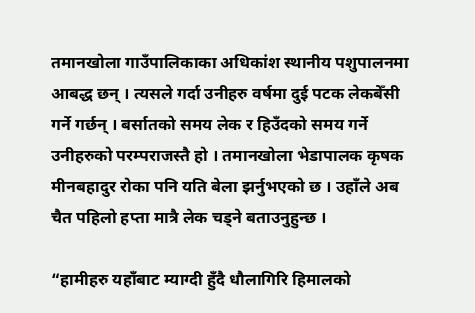तमानखोला गाउँपालिकाका अधिकांश स्थानीय पशुपालनमा आबद्ध छन् । त्यसले गर्दा उनीहरु वर्षमा दुई पटक लेकबेँसी गर्ने गर्छन् । बर्सातको समय लेक र हिउँदको समय गर्ने उनीहरुको परम्पराजस्तै हो । तमानखोला भेडापालक कृषक मीनबहादुर रोका पनि यति बेला झर्नुभएको छ । उहाँले अब चैत पहिलो हप्ता मात्रै लेक चड्ने बताउनुहुन्छ ।

“हामीहरु यहाँबाट म्याग्दी हुँदै धौलागिरि हिमालको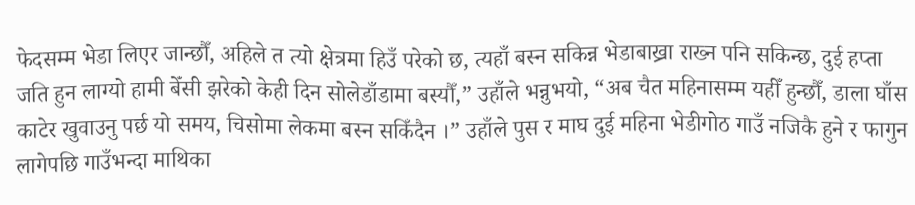फेदसम्म भेडा लिएर जान्छौँ, अहिले त त्यो क्षेत्रमा हिउँ परेको छ, त्यहाँ बस्न सकिन्न भेडाबाख्रा राख्न पनि सकिन्छ, दुई हप्ता जति हुन लाग्यो हामी बेँसी झरेको केही दिन सोलेडाँडामा बस्यौँ,” उहाँले भन्नुभयो, “अब चैत महिनासम्म यहीँ हुन्छौँ, डाला घाँस काटेर खुवाउनु पर्छ यो समय, चिसोमा लेकमा बस्न सकिँदैन ।” उहाँले पुस र माघ दुई महिना भेडीगोठ गाउँ नजिकै हुने र फागुन लागेपछि गाउँभन्दा माथिका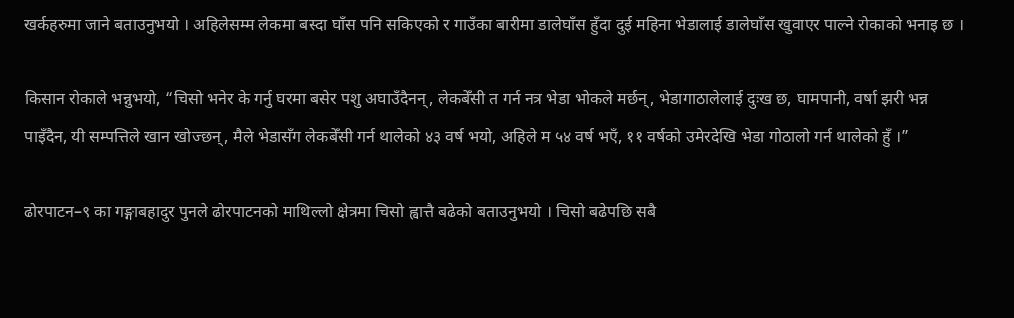खर्कहरुमा जाने बताउनुभयो । अहिलेसम्म लेकमा बस्दा घाँस पनि सकिएको र गाउँका बारीमा डालेघाँस हुँदा दुई महिना भेडालाई डालेघाँस खुवाएर पाल्ने रोकाको भनाइ छ ।

किसान रोकाले भन्नुभयो, “चिसो भनेर के गर्नु घरमा बसेर पशु अघाउँदैनन्, लेकबेँसी त गर्न नत्र भेडा भोकले मर्छन्, भेडागाठालेलाई दुःख छ, घामपानी, वर्षा झरी भन्न पाइँदैन, यी सम्पत्तिले खान खोज्छन्, मैले भेडासँग लेकबेँसी गर्न थालेको ४३ वर्ष भयो, अहिले म ५४ वर्ष भएँ, ११ वर्षको उमेरदेखि भेडा गोठालो गर्न थालेको हुँ ।”

ढोरपाटन–९ का गङ्गाबहादुर पुनले ढोरपाटनको माथिल्लो क्षेत्रमा चिसो ह्वात्तै बढेको बताउनुभयो । चिसो बढेपछि सबै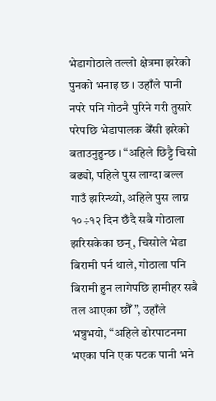भेडागोठाले तल्लो क्षेत्रमा झरेको पुनको भनाइ छ । उहाँले पानी नपरे पनि गोठनै पुरिने गरी तुसारे परेपछि भेडापालक बेँसी झरेको बताउनुहुन्छ । “अहिले छिट्टै चिसो बढ्यो, पहिले पुस लाग्दा बल्ल गाउँ झरिन्थ्यो, अहिले पुस लाग्न १०÷१२ दिन छँदै सबै गोठाला झरिसकेका छन्, चिसोले भेडा बिरामी पर्न थाले, गोठाला पनि बिरामी हुन लागेपछि हामीहर सबै तल आएका छौँ”, उहाँले भन्नुभयो, “अहिले ढोरपाटनमा भएका पनि एक पटक पानी भने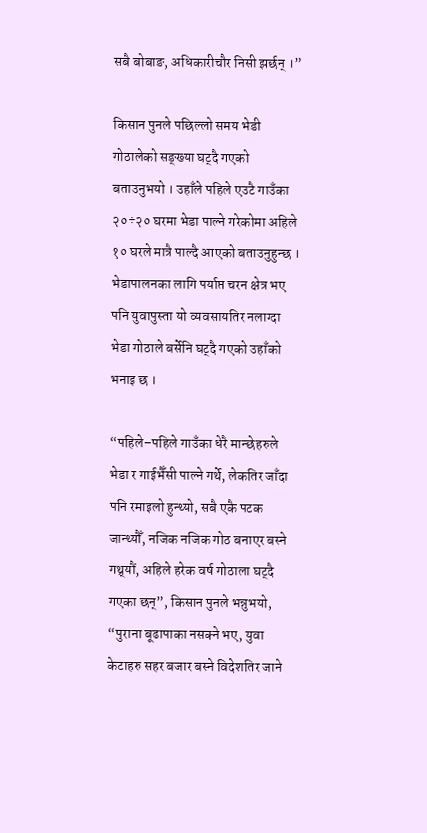सबै बोबाङ, अधिकारीचौर निसी झर्छन् ।”

किसान पुनले पछिल्लो समय भेडी गोठालेको सङ्ख्या घट्दै गएको बताउनुभयो । उहाँले पहिले एउटै गाउँका २०÷२० घरमा भेडा पाल्ने गरेकोमा अहिले १० घरले मात्रै पाल्दै आएको बताउनुहुन्छ । भेडापालनका लागि पर्याप्त चरन क्षेत्र भए पनि युवापुस्ता यो व्यवसायतिर नलाग्दा भेडा गोठाले बर्सेनि घट्दै गएको उहाँको भनाइ छ ।

“पहिले–पहिले गाउँका धेरै मान्छेहरुले भेडा र गाईभैँसी पाल्ने गर्थे, लेकतिर जाँदा पनि रमाइलो हुन्थ्यो, सबै एकै पटक जान्थ्यौँ, नजिक नजिक गोठ बनाएर बस्ने गथ्र्यौं, अहिले हरेक वर्ष गोठाला घट्दै गएका छन्”, किसान पुनले भन्नुभयो, “पुराना बूढापाका नसक्ने भए, युवा केटाहरु सहर बजार बस्ने विदेशतिर जाने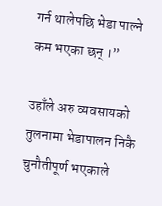गर्न थालेपछि भेडा पाल्ने कम भएका छन् ।”

उहाँले अरु व्यवसायको तुलनामा भेडापालन निकै चुनौतीपूर्ण भएकाले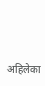अहिलेका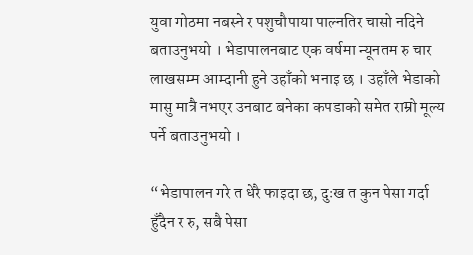युवा गोठमा नबस्ने र पशुचौपाया पाल्नतिर चासो नदिने बताउनुभयो । भेडापालनबाट एक वर्षमा न्यूनतम रु चार लाखसम्म आम्दानी हुने उहाँको भनाइ छ । उहाँले भेडाको मासु मात्रै नभएर उनबाट बनेका कपडाको समेत राम्रो मूल्य पर्ने बताउनुभयो ।

“भेडापालन गरे त धेरै फाइदा छ, दुःख त कुन पेसा गर्दा हुँदैन र रु, सबै पेसा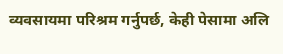व्यवसायमा परिश्रम गर्नुपर्छ, केही पेसामा अलि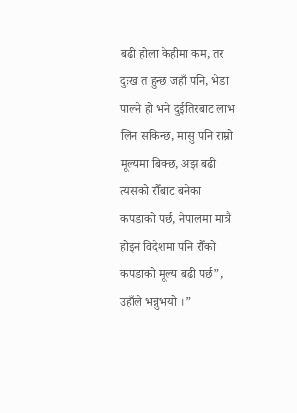बढी होला केहीमा कम, तर दुःख त हुन्छ जहाँ पनि, भेडा पाल्ने हो भने दुईतिरबाट लाभ लिन सकिन्छ, मासु पनि राम्रो मूल्यमा बिक्छ, अझ बढी त्यसको रौँबाट बनेका कपडाको पर्छ, नेपालमा मात्रै होइन विदेशमा पनि रौँको कपडाको मूल्य बढी पर्छ”, उहाँले भन्नुभयो ।”